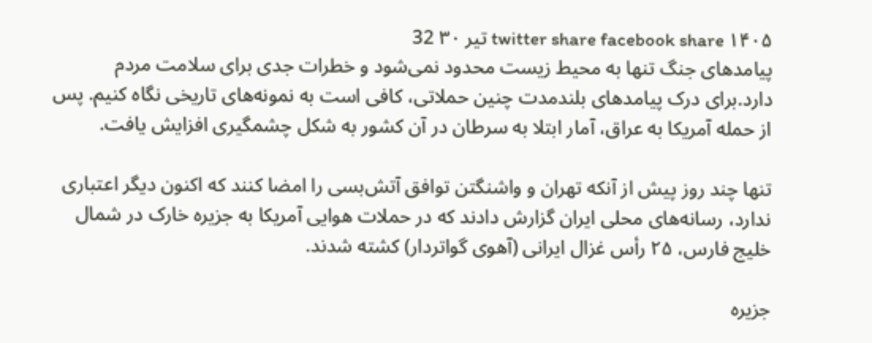twitter share facebook share ۱۴۰۵ تیر ۳۰ 32
پیامدهای جنگ تنها به محیط زیست محدود نمی‌شود و خطرات جدی برای سلامت مردم دارد.برای درک پیامدهای بلندمدت چنین حملاتی، کافی است به نمونه‌های تاریخی نگاه کنیم. پس از حمله آمریکا به عراق، آمار ابتلا به سرطان در آن کشور به شکل چشمگیری افزایش یافت.

تنها چند روز پیش از آنکه تهران و واشنگتن توافق آتش‌بسی را امضا کنند که اکنون دیگر اعتباری ندارد، رسانه‌های محلی ایران گزارش دادند که در حملات هوایی آمریکا به جزیره خارک در شمال خلیج فارس، ۲۵ رأس غزال ایرانی (آهوی گواتردار) کشته شدند.

جزیره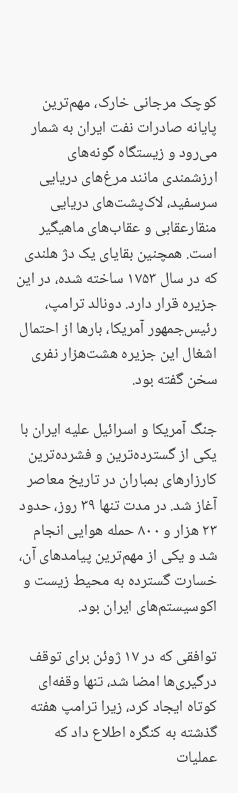کوچک مرجانی خارک، مهم‌ترین پایانه صادرات نفت ایران به شمار می‌رود و زیستگاه گونه‌های ارزشمندی مانند مرغ‌های دریایی سرسفید، لاک‌پشت‌های دریایی منقارعقابی و عقاب‌های ماهیگیر است. همچنین بقایای یک دژ هلندی که در سال ۱۷۵۳ ساخته شده، در این جزیره قرار دارد. دونالد ترامپ، رئیس‌جمهور آمریکا، بارها از احتمال اشغال این جزیره هشت‌هزار نفری سخن گفته بود.

جنگ آمریکا و اسرائیل علیه ایران با یکی از گسترده‌ترین و فشرده‌ترین کارزارهای بمباران در تاریخ معاصر آغاز شد. در مدت تنها ۳۹ روز، حدود ۲۳ هزار و ۸۰۰ حمله هوایی انجام شد و یکی از مهم‌ترین پیامدهای آن، خسارت گسترده به محیط زیست و اکوسیستم‌های ایران بود.

توافقی که در ۱۷ ژوئن برای توقف درگیری‌ها امضا شد، تنها وقفه‌ای کوتاه ایجاد کرد، زیرا ترامپ هفته گذشته به کنگره اطلاع داد که عملیات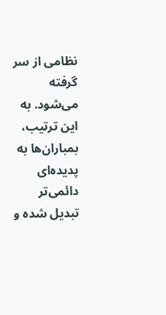نظامی از سر گرفته می‌شود. به این ترتیب، بمباران‌ها به پدیده‌ای دائمی‌تر تبدیل شده و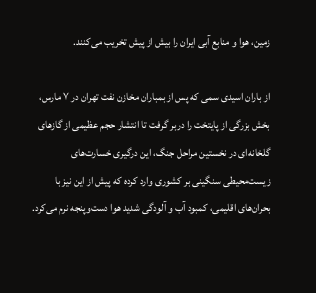زمین، هوا و منابع آبی ایران را بیش از پیش تخریب می‌کنند.

از باران اسیدی سمی که پس از بمباران مخازن نفت تهران در ۷ مارس، بخش بزرگی از پایتخت را دربر گرفت تا انتشار حجم عظیمی از گازهای گلخانه‌ای در نخستین مراحل جنگ، این درگیری خسارت‌های زیست‌محیطی سنگینی بر کشوری وارد کرده که پیش از این نیز با بحران‌های اقلیمی، کمبود آب و آلودگی شدید هوا دست‌وپنجه نرم می‌کرد.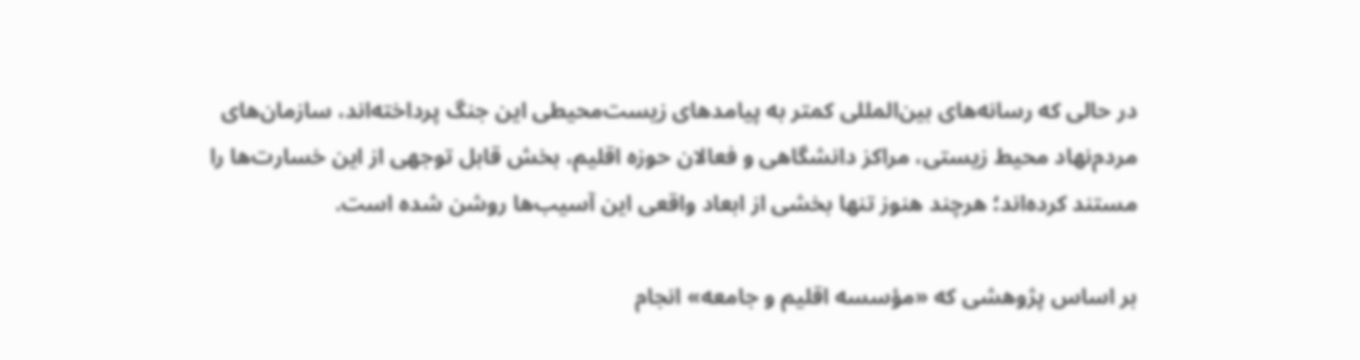در حالی که رسانه‌های بین‌المللی کمتر به پیامدهای زیست‌محیطی این جنگ پرداخته‌اند، سازمان‌های مردم‌نهاد محیط زیستی، مراکز دانشگاهی و فعالان حوزه اقلیم، بخش قابل توجهی از این خسارت‌ها را مستند کرده‌اند؛ هرچند هنوز تنها بخشی از ابعاد واقعی این آسیب‌ها روشن شده است.

بر اساس پژوهشی که «مؤسسه اقلیم و جامعه» انجام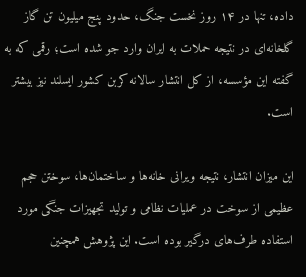داده، تنها در ۱۴ روز نخست جنگ، حدود پنج میلیون تن گاز گلخانه‌ای در نتیجه حملات به ایران وارد جو شده است؛ رقمی که به گفته این مؤسسه، از کل انتشار سالانه کربن کشور ایسلند نیز بیشتر است.

این میزان انتشار، نتیجه ویرانی خانه‌ها و ساختمان‌ها، سوختن حجم عظیمی از سوخت در عملیات نظامی و تولید تجهیزات جنگی مورد استفاده طرف‌های درگیر بوده است. این پژوهش همچنین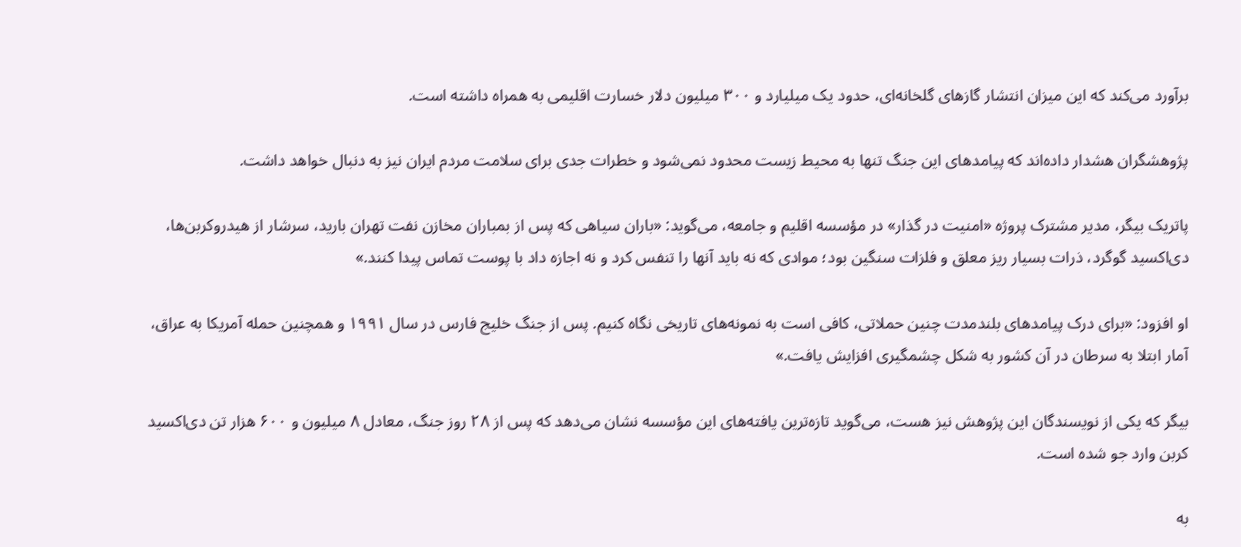برآورد می‌کند که این میزان انتشار گازهای گلخانه‌ای، حدود یک میلیارد و ۳۰۰ میلیون دلار خسارت اقلیمی به همراه داشته است.

پژوهشگران هشدار داده‌اند که پیامدهای این جنگ تنها به محیط زیست محدود نمی‌شود و خطرات جدی برای سلامت مردم ایران نیز به دنبال خواهد داشت.

پاتریک بیگر، مدیر مشترک پروژه «امنیت در گذار» در مؤسسه اقلیم و جامعه، می‌گوید: «باران سیاهی که پس از بمباران مخازن نفت تهران بارید، سرشار از هیدروکربن‌ها، دی‌اکسید گوگرد، ذرات بسیار ریز معلق و فلزات سنگین بود؛ موادی که نه باید آنها را تنفس کرد و نه اجازه داد با پوست تماس پیدا کنند.»

او افزود: «برای درک پیامدهای بلندمدت چنین حملاتی، کافی است به نمونه‌های تاریخی نگاه کنیم. پس از جنگ خلیج فارس در سال ۱۹۹۱ و همچنین حمله آمریکا به عراق، آمار ابتلا به سرطان در آن کشور به شکل چشمگیری افزایش یافت.»

بیگر که یکی از نویسندگان این پژوهش نیز هست، می‌گوید تازه‌ترین یافته‌های این مؤسسه نشان می‌دهد که پس از ۲۸ روز جنگ، معادل ۸ میلیون و ۶۰۰ هزار تن دی‌اکسید کربن وارد جو شده است.

به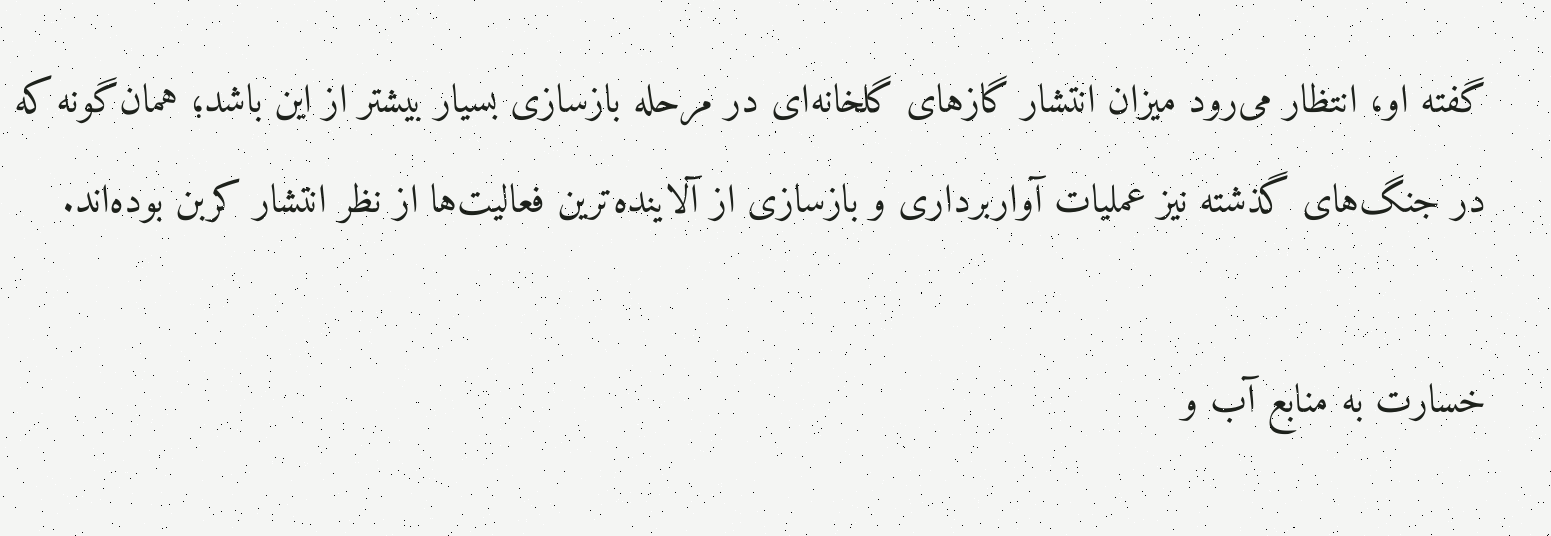گفته او، انتظار می‌رود میزان انتشار گازهای گلخانه‌ای در مرحله بازسازی بسیار بیشتر از این باشد؛ همان‌گونه که در جنگ‌های گذشته نیز عملیات آواربرداری و بازسازی از آلاینده‌ترین فعالیت‌ها از نظر انتشار کربن بوده‌اند.

خسارت به منابع آب و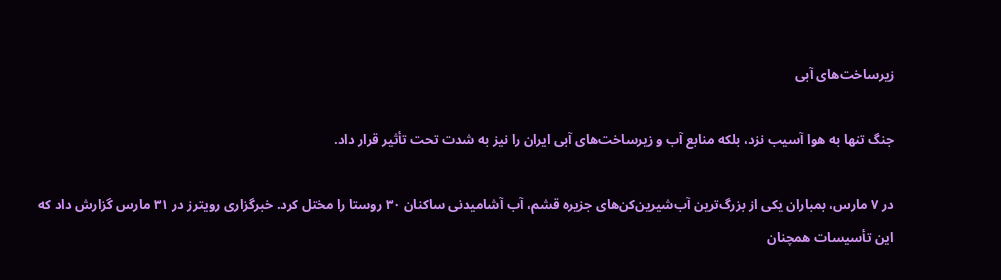زیرساخت‌های آبی

جنگ تنها به هوا آسیب نزد، بلکه منابع آب و زیرساخت‌های آبی ایران را نیز به شدت تحت تأثیر قرار داد.

در ۷ مارس، بمباران یکی از بزرگ‌ترین آب‌شیرین‌کن‌های جزیره قشم، آب آشامیدنی ساکنان ۳۰ روستا را مختل کرد. خبرگزاری رویترز در ۳۱ مارس گزارش داد که این تأسیسات همچنان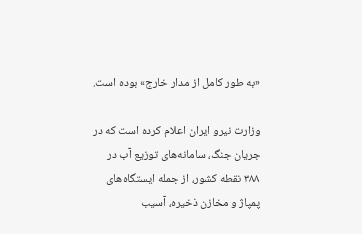«به طور کامل از مدار خارج» بوده است.

وزارت نیرو ایران اعلام کرده است که در جریان جنگ، سامانه‌های توزیع آب در ۳۸۸ نقطه کشور، از جمله ایستگاه‌های پمپاژ و مخازن ذخیره، آسیب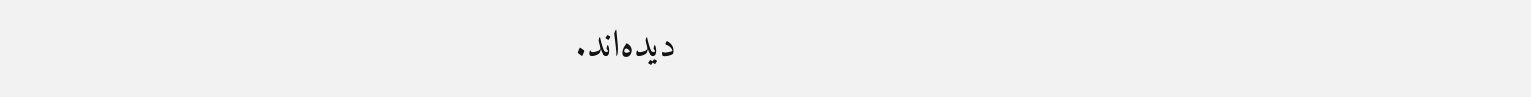دیده‌اند.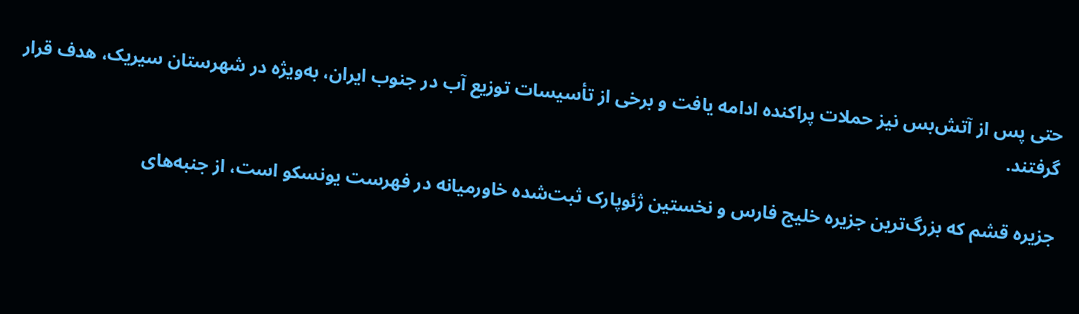حتی پس از آتش‌بس نیز حملات پراکنده ادامه یافت و برخی از تأسیسات توزیع آب در جنوب ایران، به‌ویژه در شهرستان سیریک، هدف قرار گرفتند.

جزیره قشم که بزرگ‌ترین جزیره خلیج فارس و نخستین ژئوپارک ثبت‌شده خاورمیانه در فهرست یونسکو است، از جنبه‌های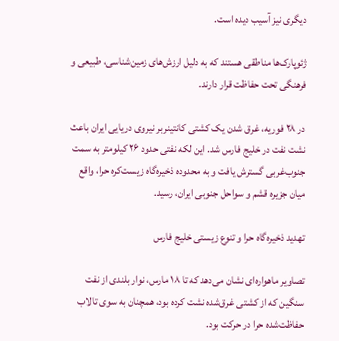دیگری نیز آسیب دیده است.

ژئوپارک‌ها مناطقی هستند که به دلیل ارزش‌های زمین‌شناسی، طبیعی و فرهنگی تحت حفاظت قرار دارند.

در ۲۸ فوریه، غرق شدن یک کشتی کانتینربر نیروی دریایی ایران باعث نشت نفت در خلیج فارس شد. این لکه نفتی حدود ۲۶ کیلومتر به سمت جنوب‌غربی گسترش یافت و به محدوده ذخیره‌گاه زیست‌کره حرا، واقع میان جزیره قشم و سواحل جنوبی ایران، رسید.

تهدید ذخیره‌گاه حرا و تنوع زیستی خلیج فارس

تصاویر ماهواره‌ای نشان می‌دهد که تا ۱۸ مارس، نوار بلندی از نفت سنگین که از کشتی غرق‌شده نشت کرده بود، همچنان به سوی تالاب حفاظت‌شده حرا در حرکت بود.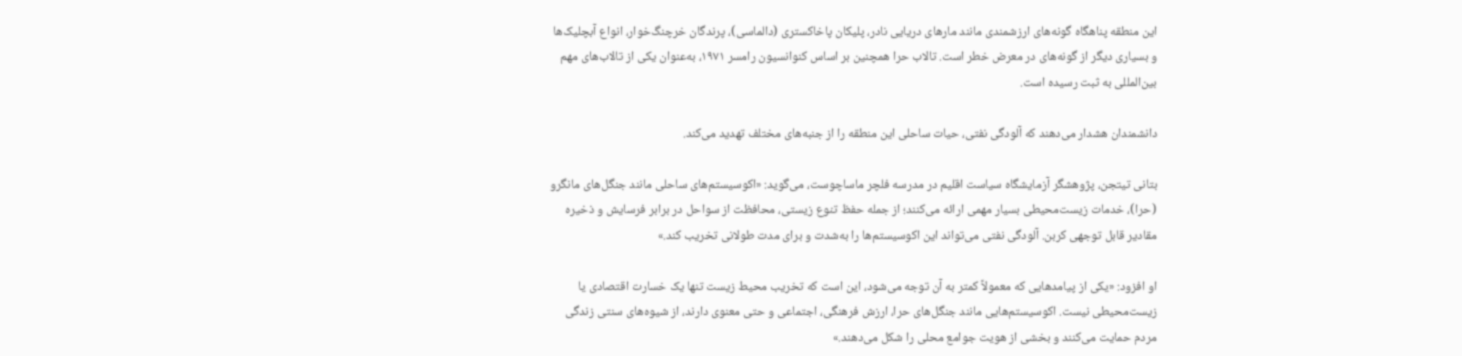این منطقه پناهگاه گونه‌های ارزشمندی مانند مارهای دریایی نادر، پلیکان پاخاکستری (دالماسی)، پرندگان خرچنگ‌خوار، انواع آبچلیک‌ها و بسیاری دیگر از گونه‌های در معرض خطر است. تالاب حرا همچنین بر اساس کنوانسیون رامسر ۱۹۷۱، به‌عنوان یکی از تالاب‌های مهم بین‌المللی به ثبت رسیده است.

دانشمندان هشدار می‌دهند که آلودگی نفتی، حیات ساحلی این منطقه را از جنبه‌های مختلف تهدید می‌کند.

بتانی تیتجن، پژوهشگر آزمایشگاه سیاست اقلیم در مدرسه فلچر ماساچوست، می‌گوید: «اکوسیستم‌های ساحلی مانند جنگل‌های مانگرو (حرا)، خدمات زیست‌محیطی بسیار مهمی ارائه می‌کنند؛ از جمله حفظ تنوع زیستی، محافظت از سواحل در برابر فرسایش و ذخیره مقادیر قابل توجهی کربن. آلودگی نفتی می‌تواند این اکوسیستم‌ها را به‌شدت و برای مدت طولانی تخریب کند.»

او افزود: «یکی از پیامدهایی که معمولاً کمتر به آن توجه می‌شود، این است که تخریب محیط زیست تنها یک خسارت اقتصادی یا زیست‌محیطی نیست. اکوسیستم‌هایی مانند جنگل‌های حرا، ارزش فرهنگی، اجتماعی و حتی معنوی دارند، از شیوه‌های سنتی زندگی مردم حمایت می‌کنند و بخشی از هویت جوامع محلی را شکل می‌دهند.»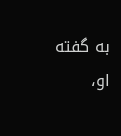به گفته او،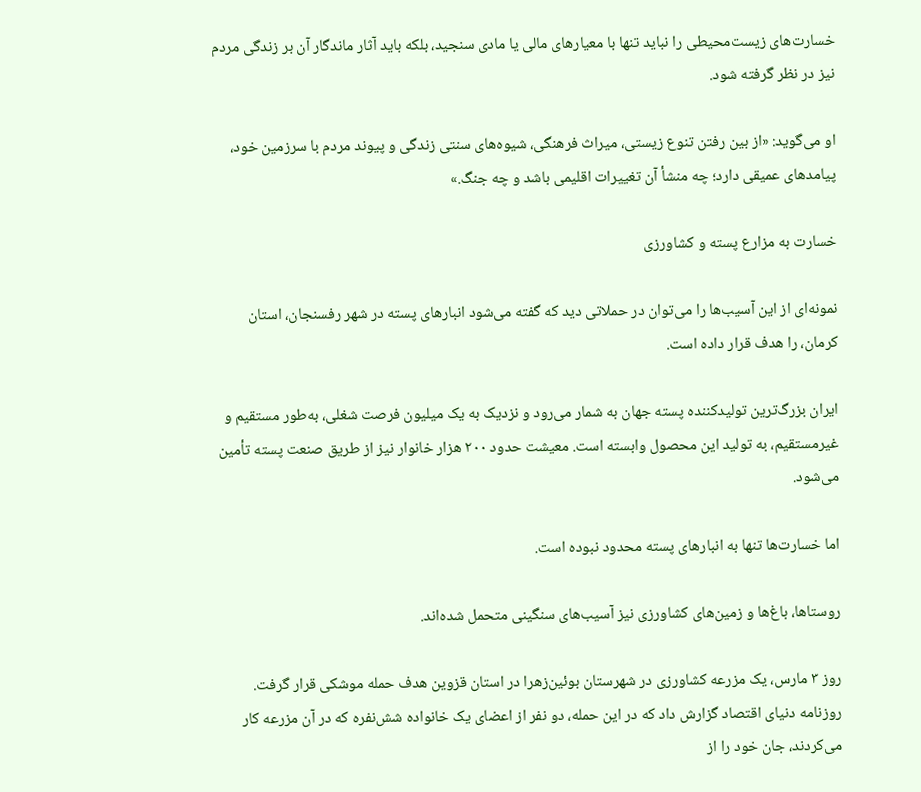خسارت‌های زیست‌محیطی را نباید تنها با معیارهای مالی یا مادی سنجید، بلکه باید آثار ماندگار آن بر زندگی مردم نیز در نظر گرفته شود.

او می‌گوید: «از بین رفتن تنوع زیستی، میراث فرهنگی، شیوه‌های سنتی زندگی و پیوند مردم با سرزمین خود، پیامدهای عمیقی دارد؛ چه منشأ آن تغییرات اقلیمی باشد و چه جنگ.»

خسارت به مزارع پسته و کشاورزی

نمونه‌ای از این آسیب‌ها را می‌توان در حملاتی دید که گفته می‌شود انبارهای پسته در شهر رفسنجان، استان کرمان، را هدف قرار داده است.

ایران بزرگ‌ترین تولیدکننده پسته جهان به شمار می‌رود و نزدیک به یک میلیون فرصت شغلی، به‌طور مستقیم و غیرمستقیم، به تولید این محصول وابسته است. معیشت حدود ۲۰۰ هزار خانوار نیز از طریق صنعت پسته تأمین می‌شود.

اما خسارت‌ها تنها به انبارهای پسته محدود نبوده است.

روستاها، باغ‌ها و زمین‌های کشاورزی نیز آسیب‌های سنگینی متحمل شده‌اند.

روز ۳ مارس، یک مزرعه کشاورزی در شهرستان بوئین‌زهرا در استان قزوین هدف حمله موشکی قرار گرفت. روزنامه دنیای اقتصاد گزارش داد که در این حمله، دو نفر از اعضای یک خانواده شش‌نفره که در آن مزرعه کار می‌کردند، جان خود را از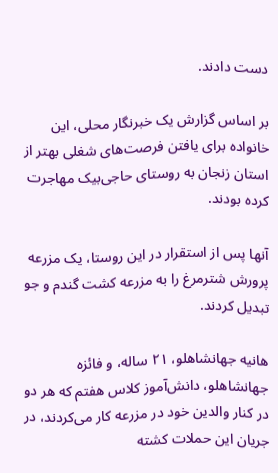دست دادند.

بر اساس گزارش یک خبرنگار محلی، این خانواده برای یافتن فرصت‌های شغلی بهتر از استان زنجان به روستای حاجی‌بیک مهاجرت کرده بودند.

آنها پس از استقرار در این روستا، یک مزرعه پرورش شترمرغ را به مزرعه کشت گندم و جو تبدیل کردند.

هانیه جهانشاهلو، ۲۱ ساله، و فائزه جهانشاهلو، دانش‌آموز کلاس هفتم که هر دو در کنار والدین خود در مزرعه کار می‌کردند، در جریان این حملات کشته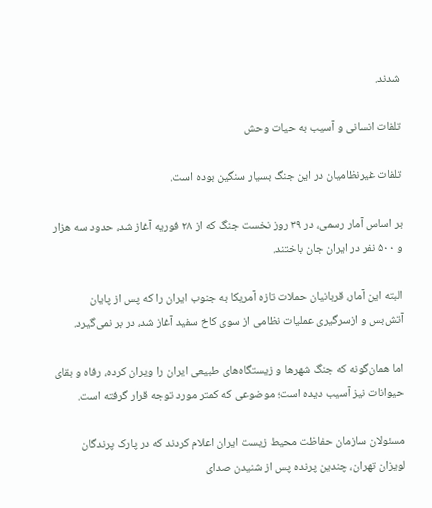شدند.

تلفات انسانی و آسیب به حیات وحش

تلفات غیرنظامیان در این جنگ بسیار سنگین بوده است.

بر اساس آمار رسمی، در ۳۹ روز نخست جنگ که از ۲۸ فوریه آغاز شد، حدود سه هزار و ۵۰۰ نفر در ایران جان باختند.

البته این آمار، قربانیان حملات تازه آمریکا به جنوب ایران را که پس از پایان آتش‌بس و ازسرگیری عملیات نظامی از سوی کاخ سفید آغاز شد، در بر نمی‌گیرد.

اما همان‌گونه که جنگ شهرها و زیستگاه‌های طبیعی ایران را ویران کرده، رفاه و بقای حیوانات نیز آسیب دیده است؛ موضوعی که کمتر مورد توجه قرار گرفته است.

مسئولان سازمان حفاظت محیط زیست ایران اعلام کردند که در پارک پرندگان لویزان تهران، چندین پرنده پس از شنیدن صدای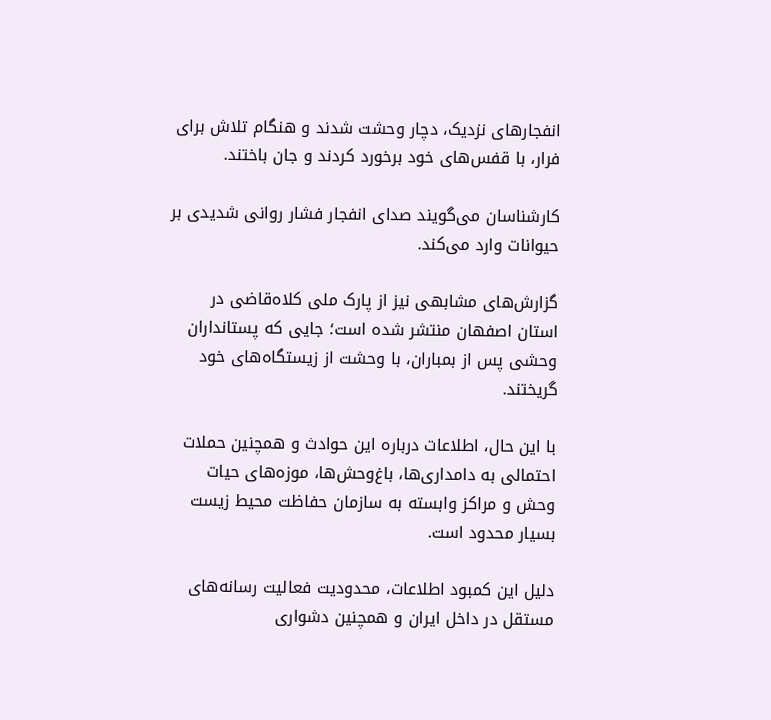انفجارهای نزدیک، دچار وحشت شدند و هنگام تلاش برای فرار، با قفس‌های خود برخورد کردند و جان باختند.

کارشناسان می‌گویند صدای انفجار فشار روانی شدیدی بر حیوانات وارد می‌کند.

گزارش‌های مشابهی نیز از پارک ملی کلاه‌قاضی در استان اصفهان منتشر شده است؛ جایی که پستانداران وحشی پس از بمباران، با وحشت از زیستگاه‌های خود گریختند.

با این حال، اطلاعات درباره این حوادث و همچنین حملات احتمالی به دامداری‌ها، باغ‌وحش‌ها، موزه‌های حیات وحش و مراکز وابسته به سازمان حفاظت محیط زیست بسیار محدود است.

دلیل این کمبود اطلاعات، محدودیت فعالیت رسانه‌های مستقل در داخل ایران و همچنین دشواری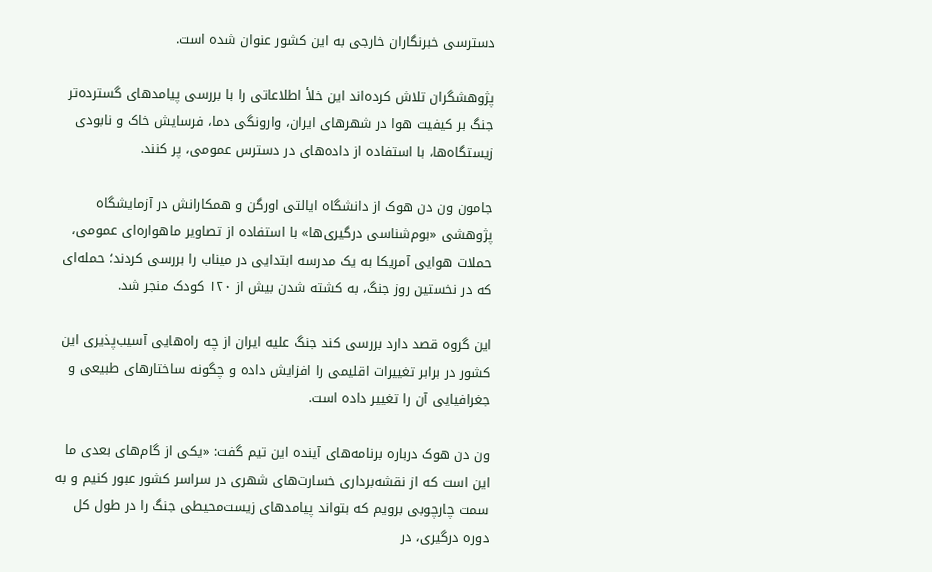دسترسی خبرنگاران خارجی به این کشور عنوان شده است.

پژوهشگران تلاش کرده‌اند این خلأ اطلاعاتی را با بررسی پیامدهای گسترده‌تر جنگ بر کیفیت هوا در شهرهای ایران، وارونگی دما، فرسایش خاک و نابودی زیستگاه‌ها، با استفاده از داده‌های در دسترس عمومی، پر کنند.

جامون ون دن هوک از دانشگاه ایالتی اورگن و همکارانش در آزمایشگاه پژوهشی «بوم‌شناسی درگیری‌ها» با استفاده از تصاویر ماهواره‌ای عمومی، حملات هوایی آمریکا به یک مدرسه ابتدایی در میناب را بررسی کردند؛ حمله‌ای که در نخستین روز جنگ، به کشته شدن بیش از ۱۲۰ کودک منجر شد.

این گروه قصد دارد بررسی کند جنگ علیه ایران از چه راه‌هایی آسیب‌پذیری این کشور در برابر تغییرات اقلیمی را افزایش داده و چگونه ساختارهای طبیعی و جغرافیایی آن را تغییر داده است.

ون دن هوک درباره برنامه‌های آینده این تیم گفت: «یکی از گام‌های بعدی ما این است که از نقشه‌برداری خسارت‌های شهری در سراسر کشور عبور کنیم و به سمت چارچوبی برویم که بتواند پیامدهای زیست‌محیطی جنگ را در طول کل دوره درگیری، در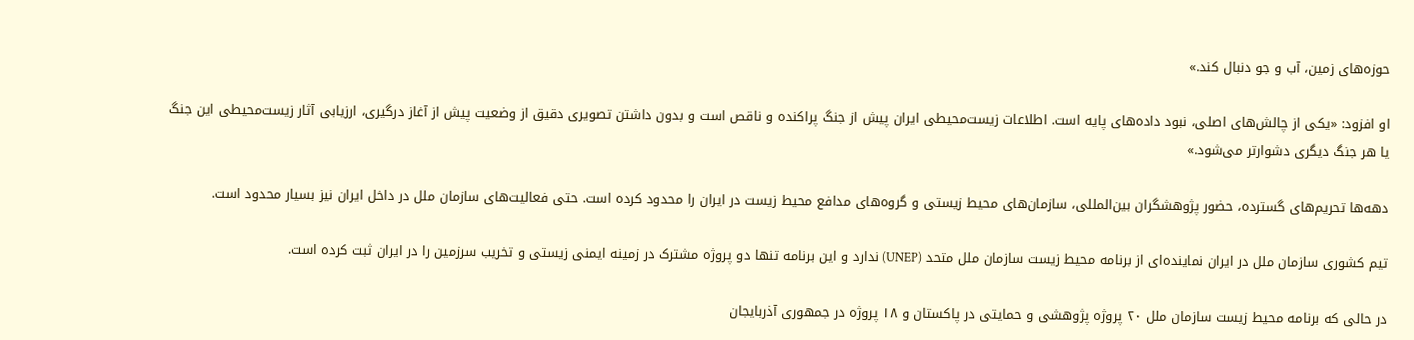حوزه‌های زمین، آب و جو دنبال کند.»

او افزود: «یکی از چالش‌های اصلی، نبود داده‌های پایه است. اطلاعات زیست‌محیطی ایران پیش از جنگ پراکنده و ناقص است و بدون داشتن تصویری دقیق از وضعیت پیش از آغاز درگیری، ارزیابی آثار زیست‌محیطی این جنگ یا هر جنگ دیگری دشوارتر می‌شود.»

دهه‌ها تحریم‌های گسترده، حضور پژوهشگران بین‌المللی، سازمان‌های محیط زیستی و گروه‌های مدافع محیط زیست در ایران را محدود کرده است. حتی فعالیت‌های سازمان ملل در داخل ایران نیز بسیار محدود است.

تیم کشوری سازمان ملل در ایران نماینده‌ای از برنامه محیط زیست سازمان ملل متحد (UNEP) ندارد و این برنامه تنها دو پروژه مشترک در زمینه ایمنی زیستی و تخریب سرزمین را در ایران ثبت کرده است.

در حالی که برنامه محیط زیست سازمان ملل ۲۰ پروژه پژوهشی و حمایتی در پاکستان و ۱۸ پروژه در جمهوری آذربایجان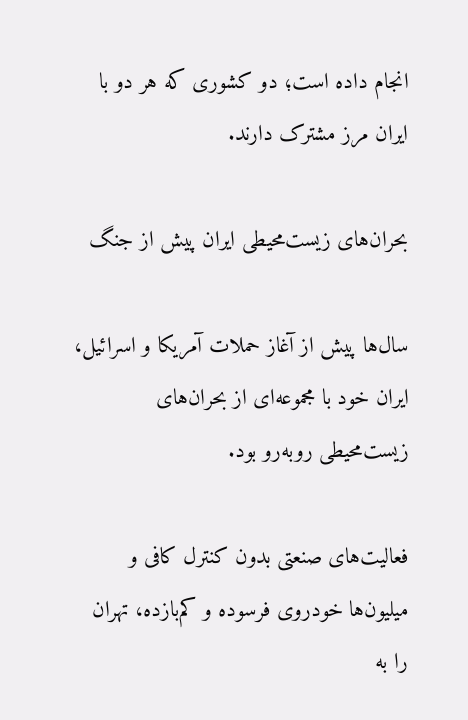انجام داده است؛ دو کشوری که هر دو با ایران مرز مشترک دارند.

بحران‌های زیست‌محیطی ایران پیش از جنگ

سال‌ها پیش از آغاز حملات آمریکا و اسرائیل، ایران خود با مجموعه‌ای از بحران‌های زیست‌محیطی روبه‌رو بود.

فعالیت‌های صنعتی بدون کنترل کافی و میلیون‌ها خودروی فرسوده و کم‌بازده، تهران را به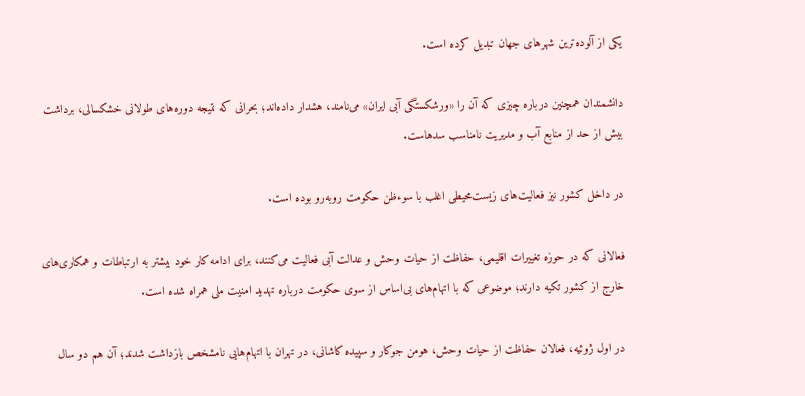یکی از آلوده‌ترین شهرهای جهان تبدیل کرده است.

دانشمندان همچنین درباره چیزی که آن را «ورشکستگی آبی ایران» می‌نامند، هشدار داده‌اند؛ بحرانی که نتیجه دوره‌های طولانی خشکسالی، برداشت بیش از حد از منابع آب و مدیریت نامناسب سدهاست.

در داخل کشور نیز فعالیت‌های زیست‌محیطی اغلب با سوءظن حکومت روبه‌رو بوده است.

فعالانی که در حوزه تغییرات اقلیمی، حفاظت از حیات وحش و عدالت آبی فعالیت می‌کنند، برای ادامه کار خود بیشتر به ارتباطات و همکاری‌های خارج از کشور تکیه دارند؛ موضوعی که با اتهام‌های بی‌اساس از سوی حکومت درباره تهدید امنیت ملی همراه شده است.

در اول ژوئیه، فعالان حفاظت از حیات وحش، هومن جوکار و سپیده کاشانی، در تهران با اتهام‌هایی نامشخص بازداشت شدند؛ آن هم دو سال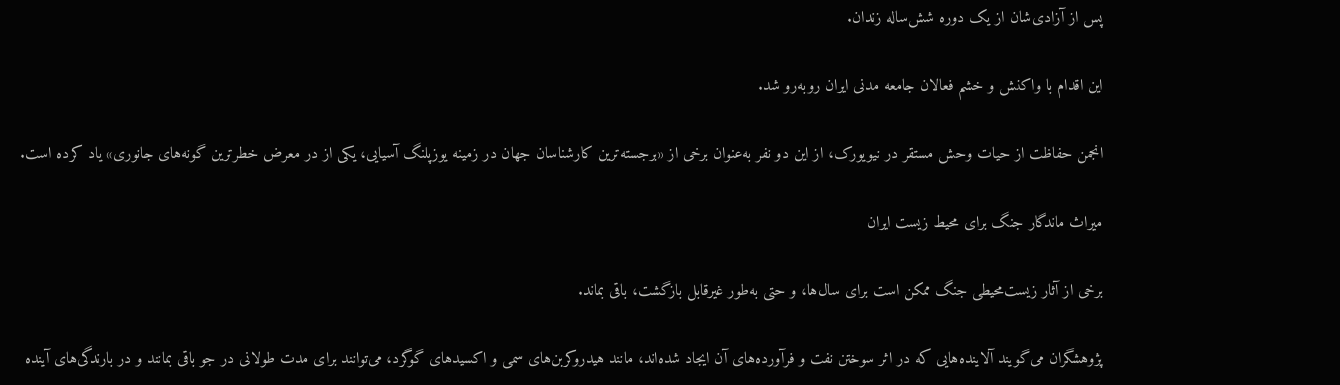پس از آزادی‌شان از یک دوره شش‌ساله زندان.

این اقدام با واکنش و خشم فعالان جامعه مدنی ایران روبه‌رو شد.

انجمن حفاظت از حیات وحش مستقر در نیویورک، از این دو نفر به‌عنوان برخی از «برجسته‌ترین کارشناسان جهان در زمینه یوزپلنگ آسیایی، یکی از در معرض خطرترین گونه‌های جانوری» یاد کرده است.

میراث ماندگار جنگ برای محیط زیست ایران

برخی از آثار زیست‌محیطی جنگ ممکن است برای سال‌ها، و حتی به‌طور غیرقابل بازگشت، باقی بماند.

پژوهشگران می‌گویند آلاینده‌هایی که در اثر سوختن نفت و فرآورده‌های آن ایجاد شده‌اند، مانند هیدروکربن‌های سمی و اکسیدهای گوگرد، می‌توانند برای مدت طولانی در جو باقی بمانند و در بارندگی‌های آینده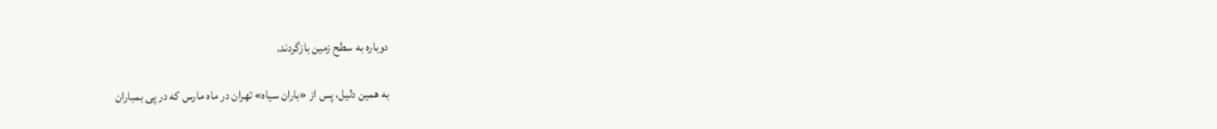دوباره به سطح زمین بازگردند.

به همین دلیل، پس از «باران سیاه» تهران در ماه مارس که در پی بمباران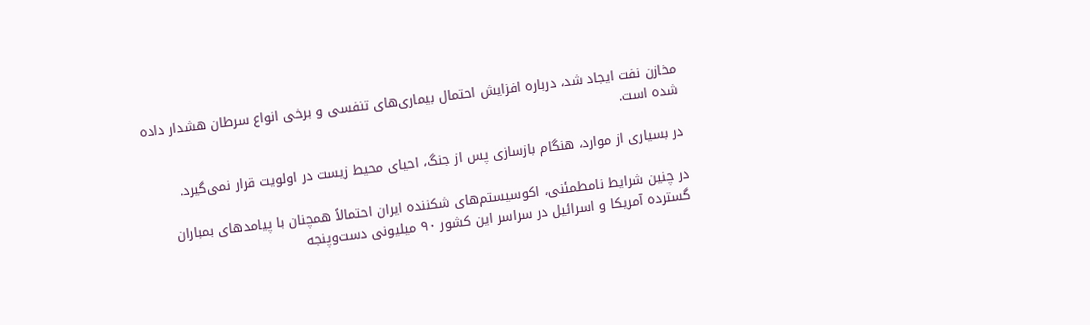مخازن نفت ایجاد شد، درباره افزایش احتمال بیماری‌های تنفسی و برخی انواع سرطان هشدار داده شده است.

در بسیاری از موارد، هنگام بازسازی پس از جنگ، احیای محیط زیست در اولویت قرار نمی‌گیرد.

در چنین شرایط نامطمئنی، اکوسیستم‌های شکننده ایران احتمالاً همچنان با پیامدهای بمباران گسترده آمریکا و اسرائیل در سراسر این کشور ۹۰ میلیونی دست‌وپنجه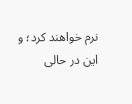نرم خواهند کرد؛ و این در حالی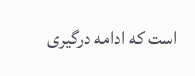است که ادامه درگیری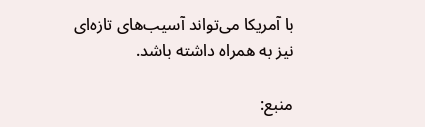با آمریکا می‌تواند آسیب‌های تازه‌ای نیز به همراه داشته باشد.

منبع: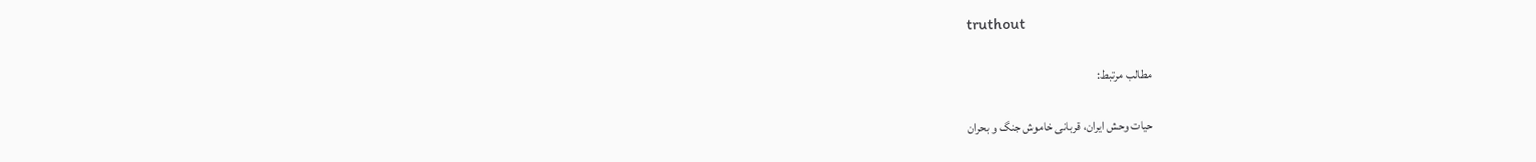truthout

مطالب مرتبط:

حیات وحش ایران، قربانی خاموش جنگ و بحران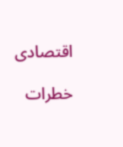اقتصادی

خطرات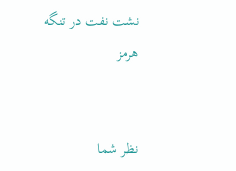نشت نفت در تنگه هرمز


نظر شما